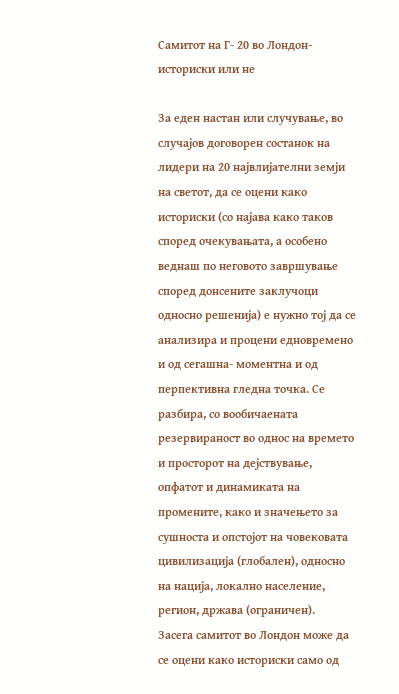Самитот на Г- 20 во Лондон- историски или не

За еден настан или случување, во случајов договорен состанок на лидери на 20 највлијателни земји на светот, да се оцени како историски (со најава како таков според очекувањата, а особено веднаш по неговото завршување според донсените заклучоци односно решенија) е нужно тој да се анализира и процени едновремено и од сегашна- моментна и од перпективна гледна точка. Се разбира, со вообичаената резервираност во однос на времето и просторот на дејствување, опфатот и динамиката на промените, како и значењето за сушноста и опстојот на човековата цивилизација (глобален), односно на нација, локално население, регион, држава (ограничен).
Засега самитот во Лондон може да се оцени како историски само од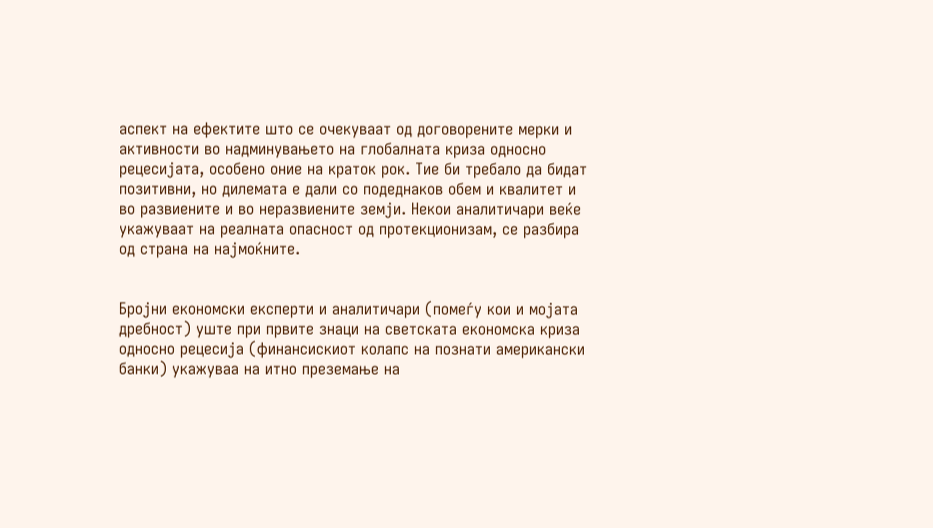аспект на ефектите што се очекуваат од договорените мерки и активности во надминувањето на глобалната криза односно рецесијата, особено оние на краток рок. Тие би требало да бидат позитивни, но дилемата е дали со подеднаков обем и квалитет и во развиените и во неразвиените земји. Некои аналитичари веќе укажуваат на реалната опасност од протекционизам, се разбира од страна на најмоќните.


Бројни економски експерти и аналитичари (помеѓу кои и мојата дребност) уште при првите знаци на светската економска криза односно рецесија (финансискиот колапс на познати американски банки) укажуваа на итно преземање на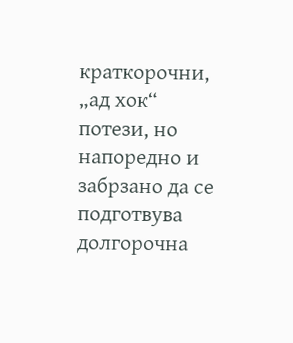краткорочни, „ад хок“ потези, но напоредно и забрзано да се подготвува долгорочна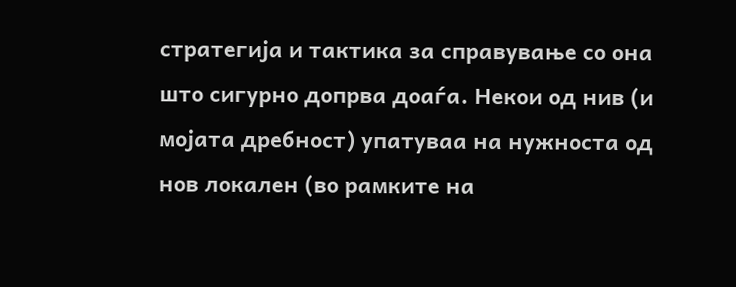стратегија и тактика за справување со она што сигурно допрва доаѓа. Некои од нив (и мојата дребност) упатуваа на нужноста од нов локален (во рамките на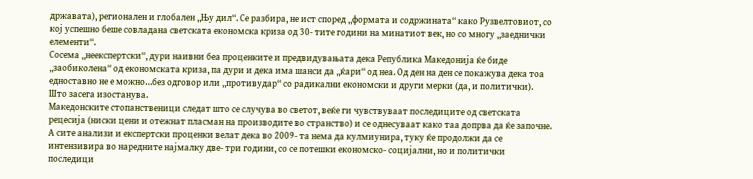државата), регионален и глобален „Њу дил“. Се разбира, не ист според „формата и содржината“ како Рузвелтовиот, со кој успешно беше совладана светската економска криза од 30- тите години на минатиот век, но со многу „заеднички елементи“.
Сосема „неекспертски“, дури наивни беа проценките и предвидувањата дека Република Македонија ќе биде „заобиколена“ од економската криза, па дури и дека има шанси да „ќари“ од неа. Од ден на ден се покажува дека тоа едноставно не е можно…без одговор или „противудар“ со радикални економски и други мерки (да, и политички). Што засега изостанува.
Македонските стопанственици следат што се случува во светот, веќе ги чувствуваат последиците од светската рецесија (ниски цени и отежнат пласман на производите во странство) и се однесуваат како таа допрва да ќе започне. А сите анализи и експертски проценки велат дека во 2009- та нема да кулмиунира, туку ќе продолжи да се интензивира во наредните најмалку две- три години, со се потешки економско- социјални, но и политички последици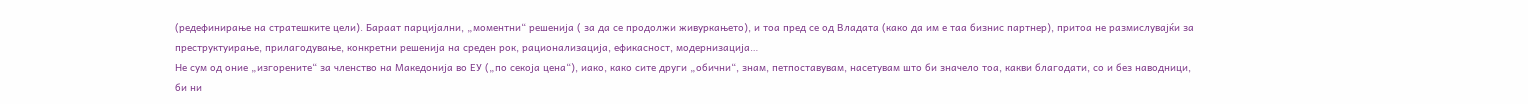(редефинирање на стратешките цели). Бараат парцијални, „моментни“ решенија ( за да се продолжи живуркањето), и тоа пред се од Владата (како да им е таа бизнис партнер), притоа не размислувајќи за преструктуирање, прилагодување, конкретни решенија на среден рок, рационализација, ефикасност, модернизација…
Не сум од оние „изгорените“ за членство на Македонија во ЕУ („по секоја цена“), иако, како сите други „обични“, знам, петпоставувам, насетувам што би значело тоа, какви благодати, со и без наводници, би ни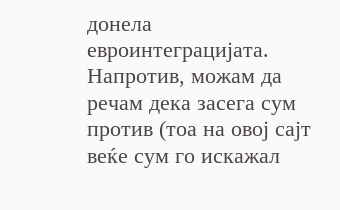донела евроинтеграцијата. Напротив, можам да речам дека засега сум против (тоа на овој сајт веќе сум го искажал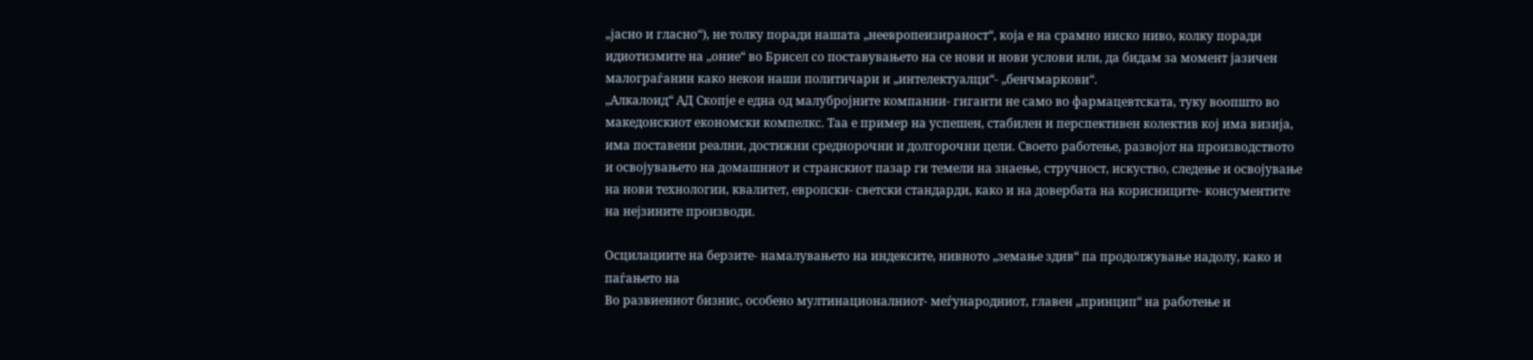„јасно и гласно“), не толку поради нашата „неевропеизираност“, која е на срамно ниско ниво, колку поради идиотизмите на „оние“ во Брисел со поставувањето на се нови и нови услови или, да бидам за момент јазичен малограѓанин како некои наши политичари и „интелектуалци“- „бенчмаркови“.
„Алкалоид“ АД Скопје е една од малубројните компании- гиганти не само во фармацевтската, туку воопшто во македонскиот економски компелкс. Таа е пример на успешен, стабилен и перспективен колектив кој има визија, има поставени реални, достижни среднорочни и долгорочни цели. Своето работење, развојот на производството и освојувањето на домашниот и странскиот пазар ги темели на знаење, стручност, искуство, следење и освојување на нови технологии, квалитет, европски- светски стандарди, како и на довербата на корисниците- консументите на нејзините производи.

Осцилациите на берзите- намалувањето на индексите, нивното „земање здив“ па продолжување надолу, како и паѓањето на
Во развиениот бизнис, особено мултинационалниот- меѓународниот, главен „принцип“ на работење и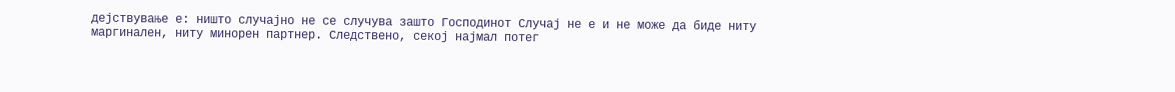дејствување е: ништо случајно не се случува зашто Господинот Случај не е и не може да биде ниту маргинален, ниту минорен партнер. Следствено, секој најмал потег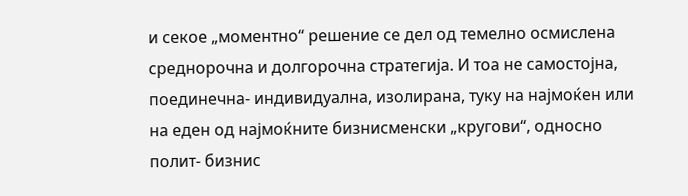и секое „моментно“ решение се дел од темелно осмислена среднорочна и долгорочна стратегија. И тоа не самостојна, поединечна- индивидуална, изолирана, туку на најмоќен или на еден од најмоќните бизнисменски „кругови“, односно полит- бизнис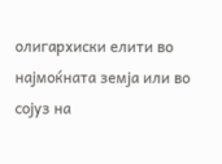олигархиски елити во најмоќната земја или во сојуз на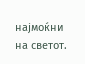најмоќни на светот.